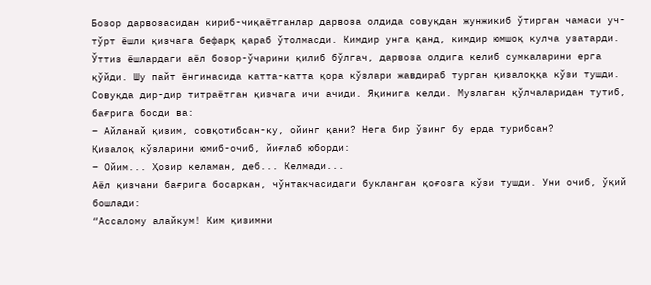Бозор дарвозасидан кириб-чиқаётганлар дарвоза олдида совуқдан жунжикиб ўтирган чамаси уч-тўрт ёшли қизчага бефарқ қараб ўтолмасди. Кимдир унга қанд, кимдир юмшоқ кулча узатарди.
Ўттиз ёшлардаги аёл бозор-ўчарини қилиб бўлгач, дарвоза олдига келиб сумкаларини ерга қўйди. Шу пайт ёнгинасида катта-катта қора кўзлари жавдираб турган қизалоққа кўзи тушди. Совуқда дир-дир титраётган қизчага ичи ачиди. Яқинига келди. Музлаган қўлчаларидан тутиб, бағрига босди ва:
– Айланай қизим, совқотибсан-ку, ойинг қани? Нега бир ўзинг бу ерда турибсан?
Қизалоқ кўзларини юмиб-очиб, йиғлаб юборди:
– Ойим... Ҳозир келаман, деб... Келмади...
Аёл қизчани бағрига босаркан, чўнтакчасидаги букланган қоғозга кўзи тушди. Уни очиб, ўқий бошлади:
“Ассалому алайкум! Ким қизимни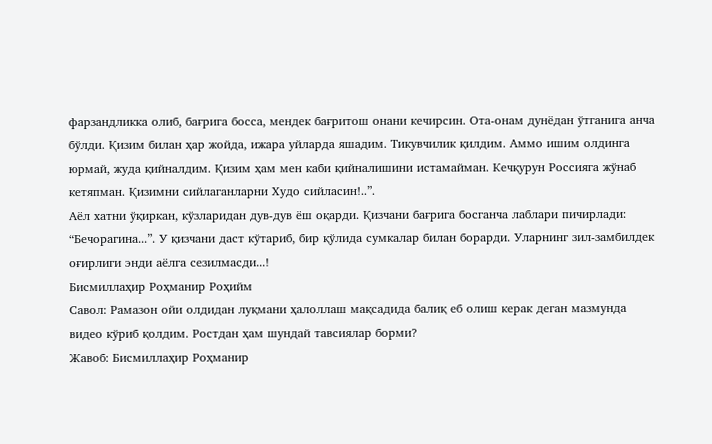фарзандликка олиб, бағрига босса, мендек бағритош онани кечирсин. Ота-онам дунёдан ўтганига анча бўлди. Қизим билан ҳар жойда, ижара уйларда яшадим. Тикувчилик қилдим. Аммо ишим олдинга юрмай, жуда қийналдим. Қизим ҳам мен каби қийналишини истамайман. Кечқурун Россияга жўнаб кетяпман. Қизимни сийлаганларни Худо сийласин!..”.
Аёл хатни ўқиркан, кўзларидан дув-дув ёш оқарди. Қизчани бағрига босганча лаблари пичирлади: “Бечорагина...”. У қизчани даст кўтариб, бир қўлида сумкалар билан борарди. Уларнинг зил-замбилдек оғирлиги энди аёлга сезилмасди...!
Бисмиллаҳир Роҳманир Роҳийм
Савол: Рамазон ойи олдидан луқмани ҳалоллаш мақсадида балиқ еб олиш керак деган мазмунда видео кўриб қолдим. Ростдан ҳам шундай тавсиялар борми?
Жавоб: Бисмиллаҳир Роҳманир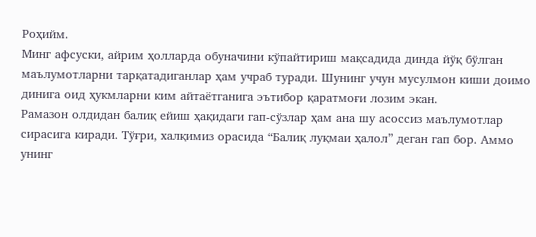Роҳийм.
Минг афсуски, айрим ҳолларда обуначини кўпайтириш мақсадида динда йўқ бўлган маълумотларни тарқатадиганлар ҳам учраб туради. Шунинг учун мусулмон киши доимо динига оид ҳукмларни ким айтаётганига эътибор қаратмоғи лозим экан.
Рамазон олдидан балиқ ейиш ҳақидаги гап-сўзлар ҳам ана шу асоссиз маълумотлар сирасига киради. Тўғри, халқимиз орасида “Балиқ луқмаи ҳалол” деган гап бор. Аммо унинг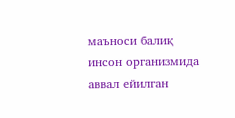маъноси балиқ инсон организмида аввал ейилган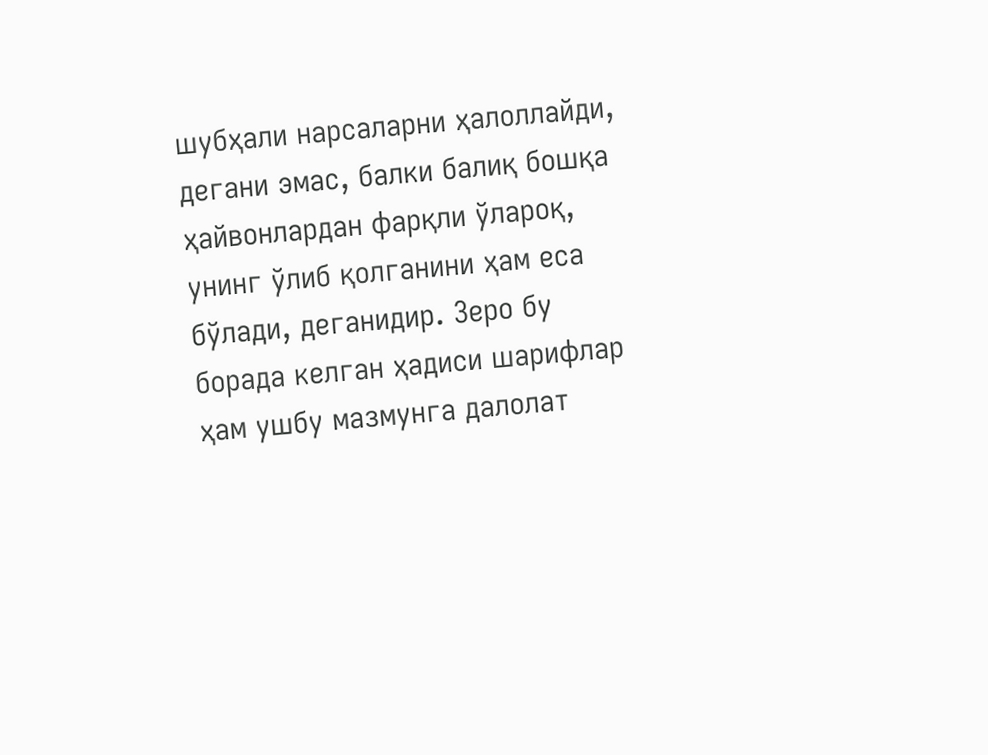шубҳали нарсаларни ҳалоллайди, дегани эмас, балки балиқ бошқа ҳайвонлардан фарқли ўлароқ, унинг ўлиб қолганини ҳам еса бўлади, деганидир. Зеро бу борада келган ҳадиси шарифлар ҳам ушбу мазмунга далолат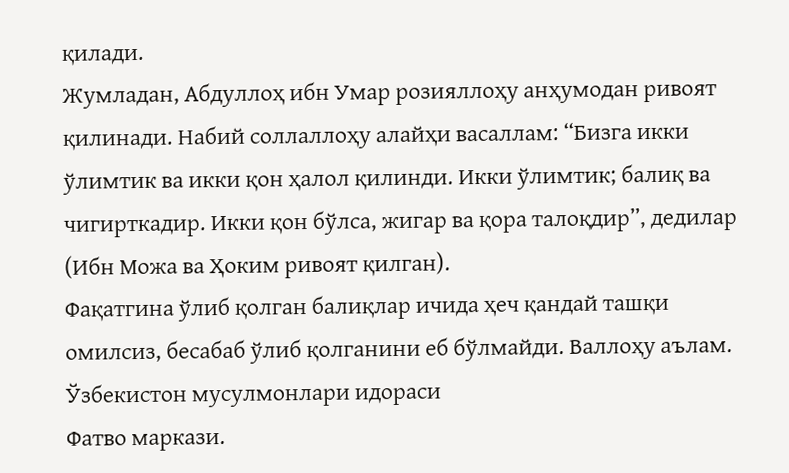қилади.
Жумладан, Абдуллоҳ ибн Умар розияллоҳу анҳумодан ривоят қилинади. Набий соллаллоҳу алайҳи васаллам: “Бизга икки ўлимтик ва икки қон ҳалол қилинди. Икки ўлимтик; балиқ ва чигирткадир. Икки қон бўлса, жигар ва қора талоқдир”, дедилар (Ибн Можа ва Ҳоким ривоят қилган).
Фақатгина ўлиб қолган балиқлар ичида ҳеч қандай ташқи омилсиз, бесабаб ўлиб қолганини еб бўлмайди. Валлоҳу аълам.
Ўзбекистон мусулмонлари идораси
Фатво маркази.